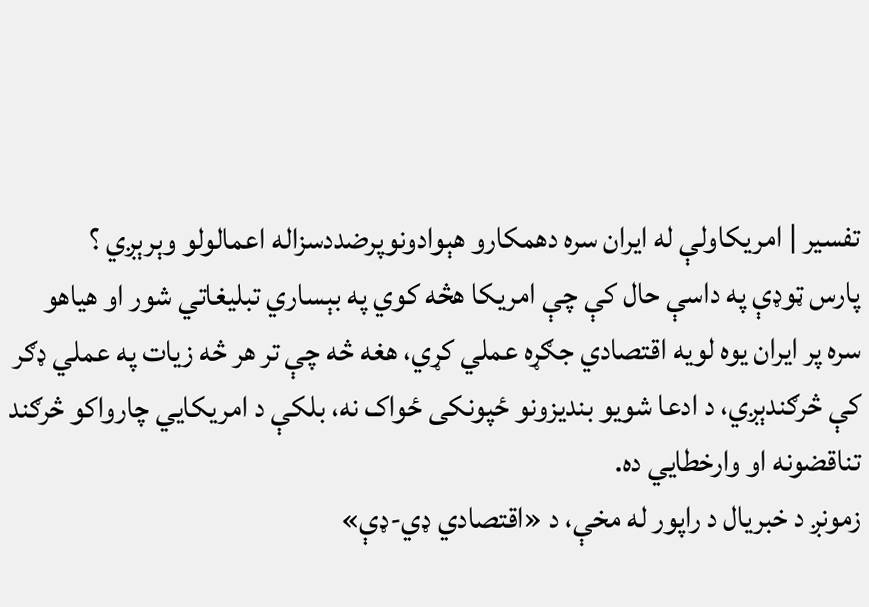تفسیر | امریکاولې له ایران سره دهمکارو هېوادونوپرضددسزاله اعمالولو وېرېږي ؟
پارس ټوډې په داسې حال کې چې امریکا هڅه کوي په بېساري تبلیغاتي شور او هیاهو سره پر ایران یوه لویه اقتصادي جګړه عملي کړي، هغه څه چې تر هر څه زیات په عملي ډګر کې څرګندېږي، د ادعا شویو بندیزونو ځپونکی ځواک نه، بلکې د امریکايي چارواکو څرګند تناقضونه او وارخطايي ده.
زمونږ د خبریال د راپور له مخې، د «اقتصادي ډي-ډې»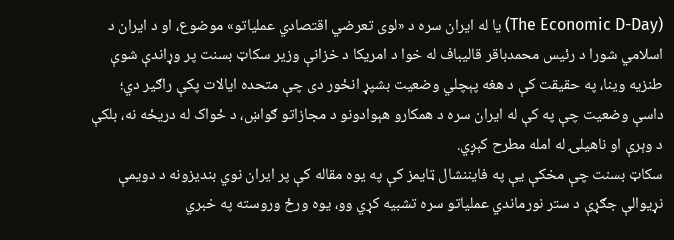(The Economic D-Day) یا له ایران سره د «لوی تعرضي اقتصادي عملیاتو» موضوع، او د ایران د اسلامي شورا د رئیس محمدباقر قالیباف له خوا د امریکا د خزانې وزیر سکاټ بسنت پر وړاندې شوې طنزیه وینا، په حقیقت کې د هغه پېچلي وضعیت بشپړ انځور دی چې متحده ایالات پکې راګیر دي؛ داسې وضعیت چې په کې له ایران سره د همکارو هېوادونو د مجازاتو ګواښ، د ځواک له دریځه نه، بلکې د وېرې او ناهیلۍ له امله مطرح کېږي.
سکاټ بسنت چې مخکې یې په فایننشال ټایمز کې په یوه مقاله کې پر ایران نوي بندیزونه د دویمې نړیوالې جګړې د ستر نورماندي عملیاتو سره تشبیه کړي وو، یوه ورځ وروسته په خبري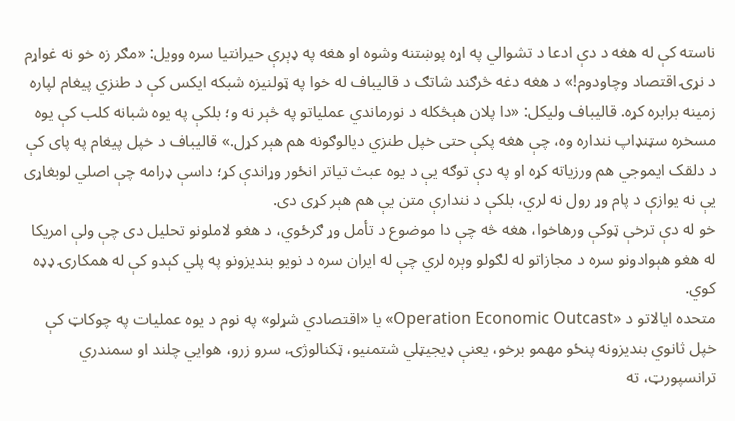ناسته کې له هغه د دې ادعا د تشوالي په اړه پوښتنه وشوه او هغه په ډېرې حیرانتیا سره وویل: «مګر زه خو نه غواړم د نړۍ اقتصاد وچاودوم!» د هغه دغه څرګند شاتګ د قالیباف له خوا په ټولنیزه شبکه ایکس کې د طنزي پیغام لپاره زمینه برابره کړه. قالیباف ولیکل: «دا پلان هېڅکله د نورماندي عملیاتو په څېر نه و؛ بلکې په یوه شبانه کلب کې یوه مسخره سټنډاپ ننداره وه، چې هغه پکې حتی خپل طنزي دیالوګونه هم هېر کړل.» قالیباف د خپل پیغام په پای کې د دلقک ایموجي هم ورزیاته کړه او په دې توګه یې د یوه عبث تیاتر انځور وړاندې کړ؛ داسې ډرامه چې اصلي لوبغاړی یې نه یوازې د پام وړ رول نه لري، بلکې د نندارې متن یې هم هېر کړی دی.
خو له دې ترخې ټوکې ورهاخوا، هغه څه چې دا موضوع د تأمل وړ ګرځوي، د هغو لاملونو تحلیل دی چې ولې امریکا له هغو هېوادونو سره د مجازاتو له لګولو وېره لري چې له ایران سره د نویو بندیزونو په پلي کېدو کې له همکارۍ ډډه کوي.
متحده ایالاتو د «Operation Economic Outcast» یا «اقتصادي شړلو» په نوم د یوه عملیات په چوکاټ کې خپل ثانوي بندیزونه پنځو مهمو برخو، یعنې ډیجیټلي شتمنیو، ټکنالوژۍ، سرو زرو، هوايي چلند او سمندري ترانسپورټ، ته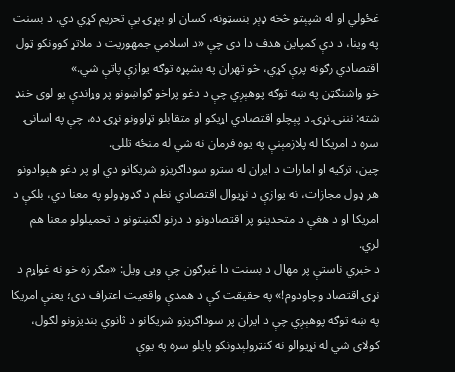غځولي او له شپېتو څخه ډېر بنسټونه، کسان او بېړۍ یې تحریم کړي دي. د بسنت په وینا، د دې کمپاین هدف دا دی چې «د اسلامي جمهوریت د ملاتړ کوونکو ټول اقتصادي رګونه پرې کړي، څو تهران په بشپړه توګه یوازې پاتې شي.»
خو واشنګټن په ښه توګه پوهېږي چې د دغو پراخو ګواښونو پر وړاندې یو لوی خنډ شته: نننۍ نړۍ د پېچلو اقتصادي اړیکو او متقابلو تړاوونو نړۍ ده، چې په اسانۍ سره د امریکا له پلازمېنې په یوه فرمان نه شي له منځه تللی.
چین، ترکیه او امارات د ایران له سترو سوداګریزو شریکانو دي او پر دغو هېوادونو هر ډول مجازات، نه یوازې د نړیوال اقتصادي نظم د ګډوډولو په معنا دي، بلکې د امریکا او د هغې د متحدینو پر اقتصادونو د درنو لګښتونو د تحمیلولو معنا هم لري.
د خبري ناستې پر مهال د بسنت دا غبرګون چې ویی ویل: «مګر زه خو نه غواړم د نړۍ اقتصاد وچاودوم!» په حقیقت کې د همدې واقعیت اعتراف دی؛ یعنې امریکا په ښه توګه پوهېږي چې د ایران پر سوداګریزو شریکانو د ثانوي بندیزونو لګول، کولای شي له نړیوالو نه کنټرولېدونکو پایلو سره په یوې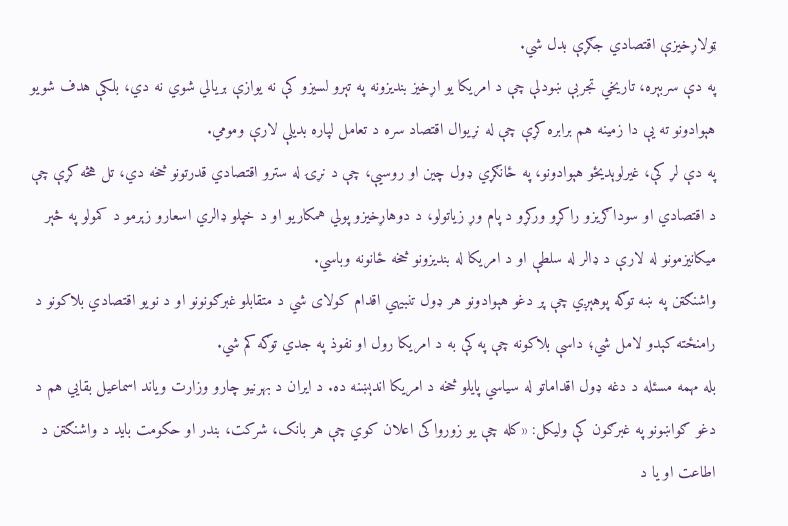ټولاړخیزې اقتصادي جګړې بدل شي.
په دې سربېره، تاریخي تجربې ښودلې چې د امریکا یو اړخیز بندیزونه په تېرو لسیزو کې نه یوازې بریالي شوي نه دي، بلکې هدف شويو هېوادونو ته یې دا زمینه هم برابره کړې چې له نړیوال اقتصاد سره د تعامل لپاره بدیلې لارې ومومي.
په دې لړ کې، غیرلوېدیځو هېوادونو، په ځانګړي ډول چین او روسیې، چې د نړۍ له سترو اقتصادي قدرتونو څخه دي، تل هڅه کړې چې د اقتصادي او سوداګریزو راکړو ورکړو د پام وړ زیاتولو، د دوهاړخیزو پولي همکاریو او د خپلو ډالري اسعارو زېرمو د کمولو په څېر میکانیزمونو له لارې د ډالر له سلطې او د امریکا له بندیزونو څخه ځانونه وباسي.
واشنګټن په ښه توګه پوهېږي چې پر دغو هېوادونو هر ډول تنبیهي اقدام کولای شي د متقابلو غبرګونونو او د نویو اقتصادي بلاکونو د رامنځته کېدو لامل شي؛ داسې بلاکونه چې په کې به د امریکا رول او نفوذ په جدي توګه کم شي.
بله مهمه مسئله د دغه ډول اقداماتو له سیاسي پایلو څخه د امریکا اندېښنه ده. د ایران د بهرنیو چارو وزارت ویاند اسماعیل بقايي هم د دغو ګواښونو په غبرګون کې ولیکل: «کله چې یو زورواکی اعلان کوي چې هر بانک، شرکت، بندر او حکومت باید د واشنګټن د اطاعت او یا د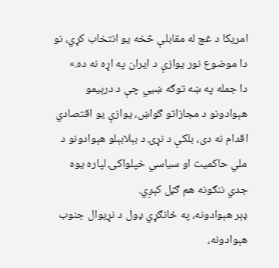امریکا د غچ له مقابلې څخه یو انتخاب کړي، نو دا موضوع نور یوازې د ایران په اړه نه ده.»
دا جمله په ښه توګه ښيي چې د درېیمو هېوادونو د مجازاتو ګواښ، یوازې یو اقتصادي اقدام نه دی، بلکې د نړۍ د بېلابېلو هېوادونو د ملي حاکمیت او سیاسي خپلواکۍ لپاره یوه جدي ننګونه هم ګڼل کېږي.
ډېر هېوادونه، په ځانګړي ډول د نړیوال جنوب هېوادونه،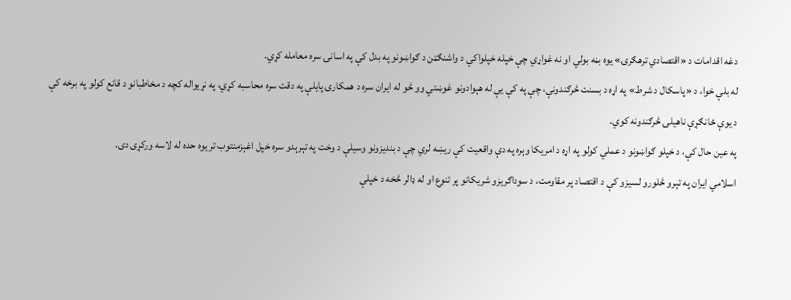دغه اقدامات د «اقتصادي ترهګرۍ» یوه بڼه بولي او نه غواړي چې خپله خپلواکي د واشنګټن د ګواښونو په بدل کې په اسانۍ سره معامله کړي.
له بلې خوا، د «پاسکال د شرط» په اړه د بسنت څرګندونې، چې په کې یې له هېوادونو غوښتي وو څو له ایران سره د همکارۍ پایلې په دقت سره محاسبه کړي، په نړیواله کچه د مخاطبانو د قانع کولو په برخه کې د یوې ځانګړې ناهیلۍ څرګندونه کوي.
په عین حال کې، د خپلو ګواښونو د عملي کولو په اړه د امریکا وېره په دې واقعیت کې ریښه لري چې د بندیزونو وسیلې د وخت په تېرېدو سره خپل اغېزمنتوب تر یوه حده له لاسه ورکړی دی.
اسلامي ایران په تېرو څلورو لسیزو کې د اقتصاد پر مقاومت، د سوداګریزو شریکانو پر تنوع او له ډالر څخه د خپلې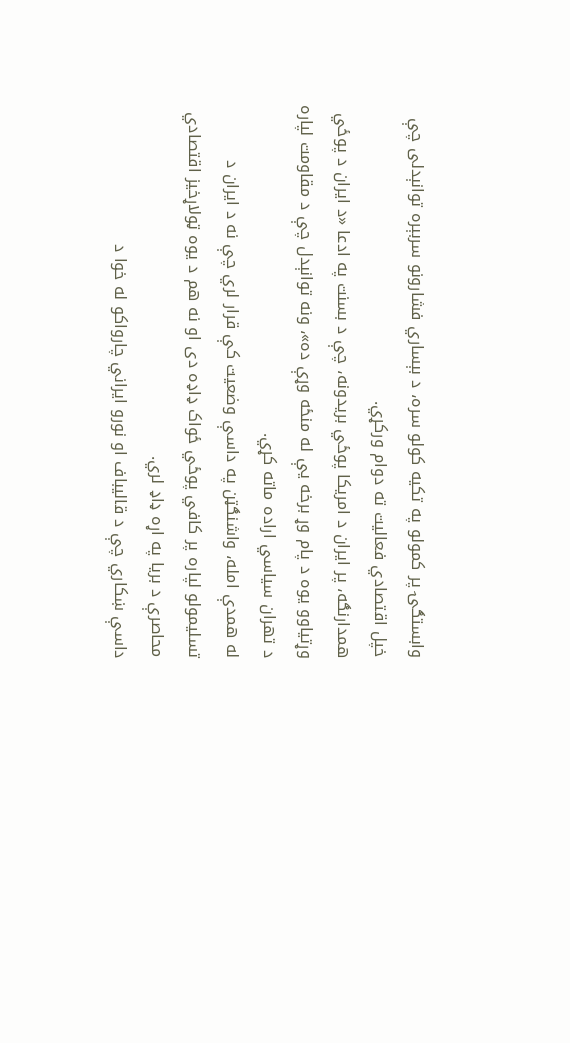وابستګۍ پر کمولو په تکیه کولو سره، د بېساري فشارونو سربېره توانېدلی چې خپل اقتصادي فعالیت ته دوام ورکړي.
همدارنګه، پر ایران د امریکا پوځي بریدونه، چې د بسنت په ادعا «د ایران د پوځي وړتیاوو یوه د پام وړ برخه یې له منځه وړې ده»، ونه توانېدل چې د مقاومت لپاره د تهران سیاسي اراده ماته کړي.
له همدې امله، واشنګټن په داسې وضعیت کې قرار لري چې نه د ایران د تسلیمولو لپاره پر کافي پوځي ځواک ډاډه دی او نه هم د یوه ټولاړخیز اقتصادي محاصرې د بریا په اړه ډاډ لري.
داسې ښکاري چې د قالیباف او نورو ایراني چارواکو له خوا د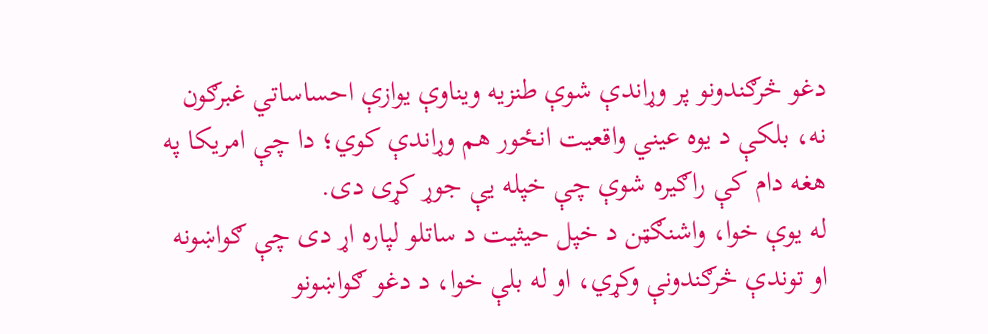دغو څرګندونو پر وړاندې شوې طنزیه ویناوې یوازې احساساتي غبرګون نه، بلکې د یوه عیني واقعیت انځور هم وړاندې کوي؛ دا چې امریکا په هغه دام کې راګیره شوې چې خپله یې جوړ کړی دی.
له یوې خوا، واشنګټن د خپل حیثیت د ساتلو لپاره اړ دی چې ګواښونه او توندې څرګندونې وکړي، او له بلې خوا، د دغو ګواښونو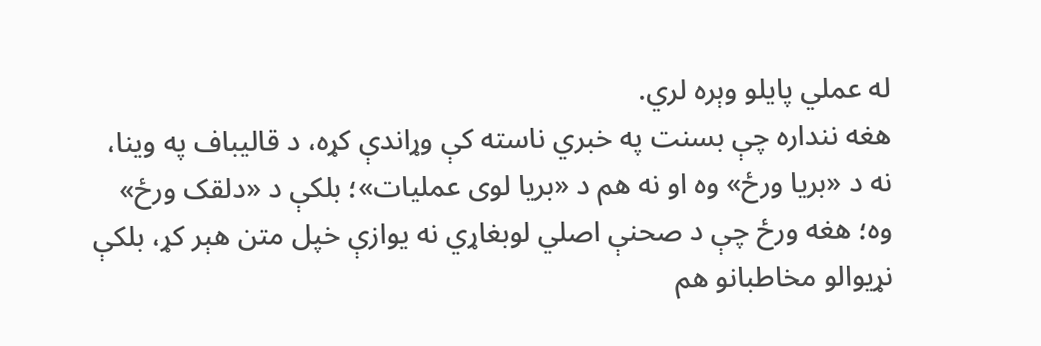له عملي پایلو وېره لري.
هغه ننداره چې بسنت په خبري ناسته کې وړاندې کړه، د قالیباف په وینا، نه د «بریا ورځ» وه او نه هم د «بریا لوی عملیات»؛ بلکې د «دلقک ورځ» وه؛ هغه ورځ چې د صحنې اصلي لوبغاړي نه یوازې خپل متن هېر کړ، بلکې نړیوالو مخاطبانو هم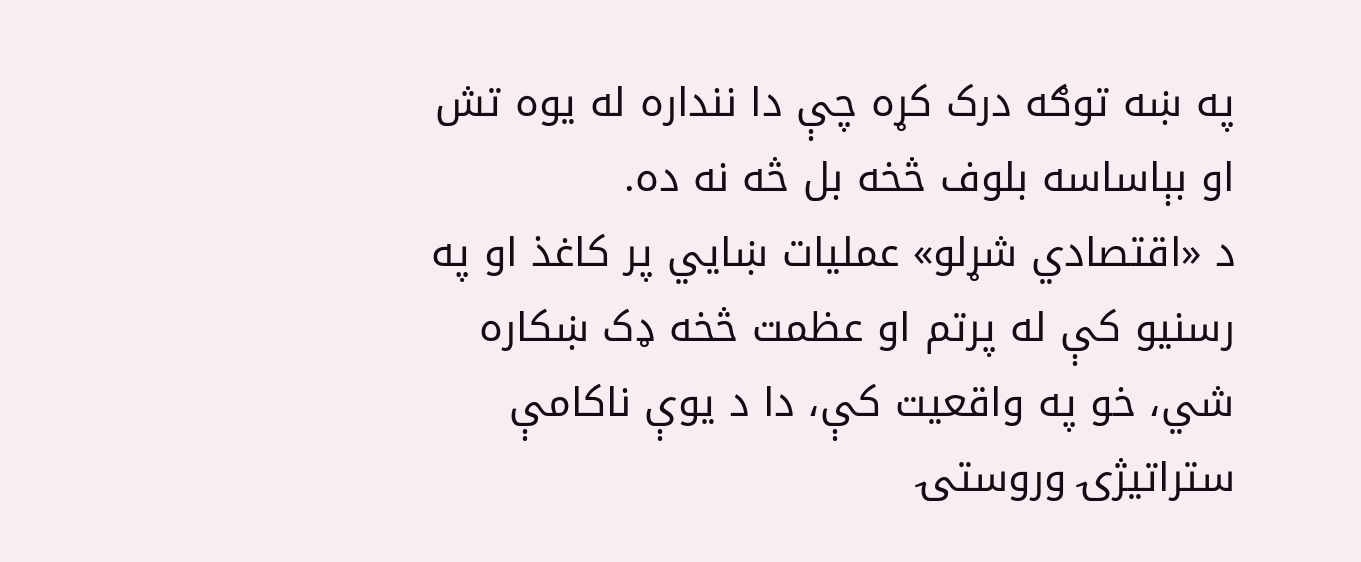په ښه توګه درک کړه چې دا ننداره له یوه تش او بېاساسه بلوف څخه بل څه نه ده.
د «اقتصادي شړلو» عملیات ښايي پر کاغذ او په رسنیو کې له پرتم او عظمت څخه ډک ښکاره شي، خو په واقعیت کې، دا د یوې ناکامې ستراتیژۍ وروستۍ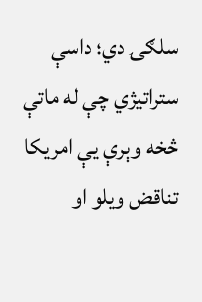سلګۍ دي؛ داسې ستراتیژي چې له ماتې څخه وېرې یې امریکا تناقض ویلو او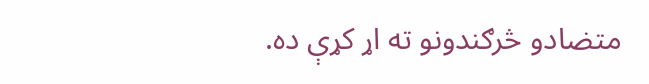متضادو څرګندونو ته اړ کړې ده.